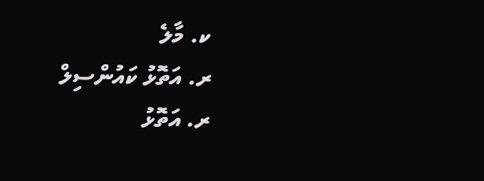ކ. މާލެ
ރ. އަތޮޅު ކައުންސިލް
ރ. އަތޮޅު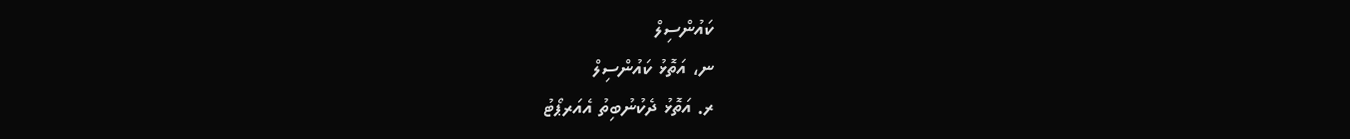ކައުންސިލް
ނ، އަތޮޅު ކައުންސިލް
ރ. އަތޮޅު ދެކުނުބިތު އެއަރޕޯޓު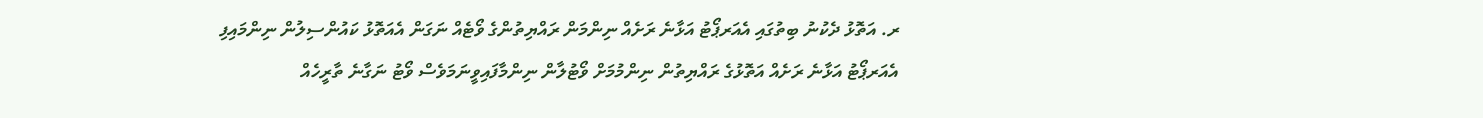ރ. އަތޮޅު ދެކުނު ބިތުގައި އެއަރޕޯޓު އަޅާނެ ރަށެއް ނިންމަން ރައްޔިތުންގެ ވޯޓެއް ނަގަން އެއަތޮޅު ކައުންސިލުން ނިންމައިފި
އެއަރޕޯޓު އަޅާނެ ރަށެއް އަތޮޅުގެ ރައްޔިތުން ނިންމުމަށް ވޯޓުލާން ނިންމާފައިވީނަމަވެސް ވޯޓު ނަގާނެ ތާރީހެއް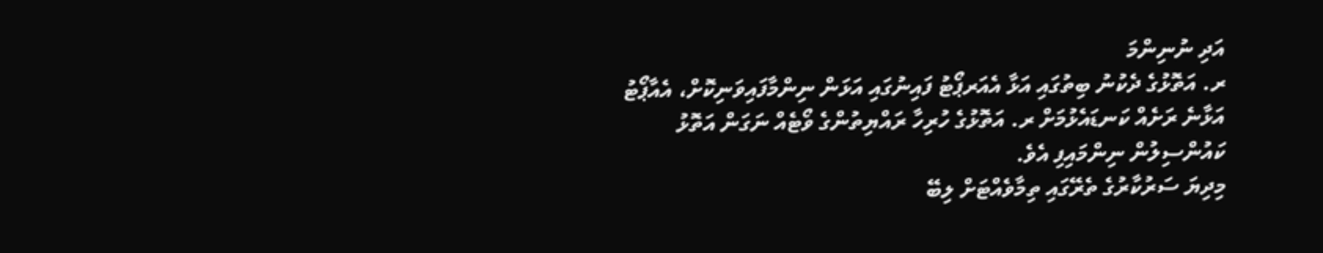އަދި ނުނިންމަ
ރ. އަތޮޅުގެ ދެކުނު ބިތުގައި އަޅާ އެއަރޕޯޓު ފައިނުގައި އަޅަން ނިންމާފައިވަނިކޮށް، އެއާޕޯޓު އަޅާނެ ރަށެއް ކަނޑައެޅުމަށް ރ. އަތޮޅުގެ ހުރިހާ ރައްޔިތުންގެ ވޯޓެއް ނަގަން އަތޮޅު ކައުންސިލުން ނިންމައިފި އެވެ.
މިދިޔަ ސަރުކާރުގެ ތެރޭގައި ތިމާވެއްޓަށް ލިބޭ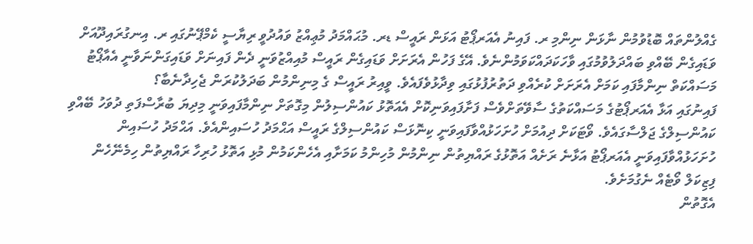ގެއްލުންތައް ބޮޑުވުމުން ނާޅަން ނިންމި ރ. ފައިނު އެއަރޕޯޓު އަޅަން ރައީސް ޑރ. މުޙައްމަދު މުޢިއްޒު ވައުދުވީ ރިޔާސީ ކެމްޕޭނުގައި ރ. އިނގުރައިދޫއަށް ވަޑައިގެން ބޭއްވި ބައްދަލުވުމުގައި ވާހަކަދައްކަވަމުންނެވެ. އޭގެ ފަހުން އެރަށަށް ވަޑައިގެން ރައީސް މުއިއްޒުވަނީ ދެން ފައިނަށް ވަޑައިގަންނަވާނީ އެއާޕޯޓު މަސައްކަތް ނިންމާފައި ކަމަށް އެރަށަށް ކުރެއްވި ދަތުރުފުޅުގައި ވިދާޅުވެފައެވެ. ވީއިރު ރައީސް ގެ މިނިންމުން ބަދަލުކުރަން ޖެހިދާނެބާ؟
ފައިނުގައި އަޅާ އެއަރޕޯޓުގެ މަސައްކަތުގެ ސާވޭތަށްވެސް ފަށާފައިވަނިކޮށް އެއަތޮޅު ކައުންސިލުން މިގޮތަށް ނިންމާފައިވަނީ މިދިޔަ ބުރާސްފަތި ދުވަހު ބޭއްވި ކައުންސިލްގެ ޖަލްސާގައެވެ. ވޯޓަކަށް ދިއުމަށް ހުށަހަޅުއްވާފައިވަނީ ކިނޮޅަސް ކައުންސިލްގެ ރައީސް އަޙްމަދު ހުސައިންއެވެ. އަޙްމަދު ހުސައިން ހުށަހަޅުއްވާފައިވަނީ އެއަރޕޯޓު އަޅާނެ ރަށެއް އަތޮޅުގެ ރައްޔިތުން ނިންމުން މުހިންމު ކަމަށާއި އެހެންކަމުން މުޅި އަތޮޅު ހުރިހާ ރައްޔިތުން ހިމެނޭހެން ފިޒިކަލް ވޯޓެއް ނެގުމަށެވެ.
އެގޮތުން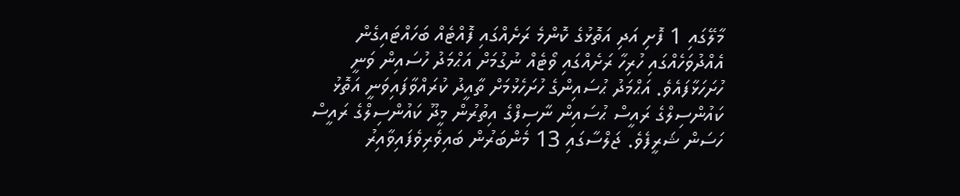މާލޭގައި 1 ފޮށި އަދި އަތޮޅުގެ ކޮންމެ ރަށެއްގައި ފޮއްޓެއް ބަހައްޓައިގެން އެއްދުވަހެއްގައި ހުރިހާ ރަށެއްގައި ވޯޓެއް ނުގުމަށް އަޙްމަދު ހުސައިން ވަނީ ހުށަހަޅާފައެވެ. އަޙްމަދު ޙުސައިންގެ ހުށަހެޅުމަށް ތާއީދު ކުރައްވާފައިވަނީ އަތޮޅު ކައުންސިލްގެ ރައީސް ޙުސައިން ނާސިފްގެ އިތުރުން މީދޫ ކައުންސިލްގެ ރައީސް ހަސަން ޝަރީފެވެ. ޖަލްސާގައި 13 މެންބަރުން ބައިވެރިވެފައިވާއިރު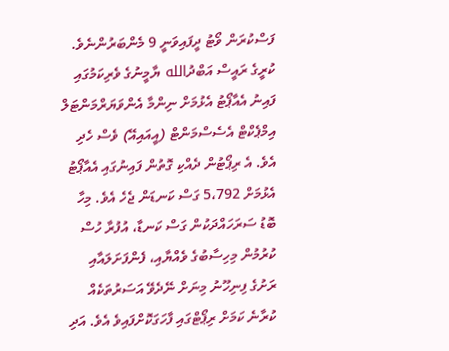ފަސްކުރަން ވޯޓު ދީފައިވަނީ 9 މެންބަރުންނެވެ.
ކުރީގެ ރައީސް އަބްދުالله ޔާމީނުގެ ވެރިކަމުގައި ފައިނު އެއާޕޯޓު އެޅުމަށް ނިންމާ އެންވަޔަރްމަންޓަލް އިމްޕެކްޓް އެސެސްމަންޓް (އީއައިއޭ) ވެސް ހެދި އެވެ. އެ ރިޕޯޓުން ދެއްކި ގޮތުން ފައިނުގައި އެއާޕޯޓު އެޅުމަށް 5،792 ގަސް ކަނޑަން ޖެހެ އެވެ. މިހާ ބޮޑު ސަރަހައްދަކުން ގަސް ކަނޑާ، އުފުރާ ހުސް ކުރުމުން މިހިސާބުގެ ވެއްޔާއި، ފެންފަށަލައާއި ރަށުގެ ފިނިހޫނު މިނަށް ނޭދެވޭ އަސަރުތަކެއް ކުރާނެ ކަމަށް ރިޕޯޓްގައި ފާހަގަކޮށްފައިވެ އެވެ. އަދި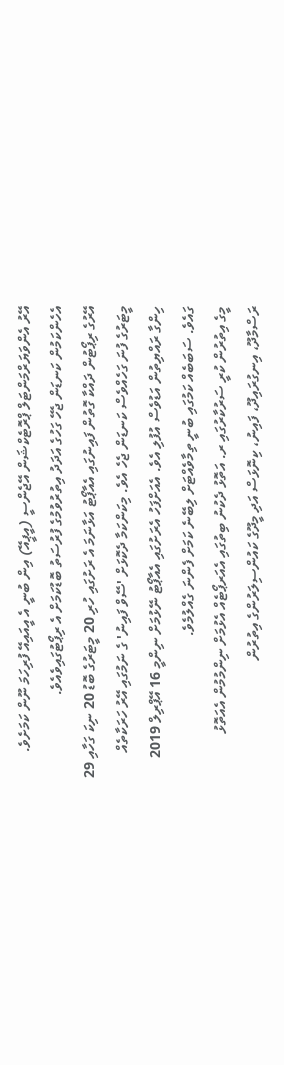އޭރު އެންވަޔަރްމަންޓަލް ޕްރޮޓެކްޝަން އޭޖެންސީ (އީޕީއޭ) އިން ބުނީ އެ އީއައިއޭ ފުރިހަމަ ނޫން ކަމަށެވެ. އެހެންކަމުން ކަނޑަން ޖެހޭ ގަހުގެ އަދަދު އިތުރުވުމުގެ ފުރުސަތު ބޮޑުކަމަށް އެ ރިޕޯޓުގައިވެއެވެ.
އޭރުގެ ރިޕޯޓުން ދައްކާ ގޮތުން ފައިނުގައި އެއާޕޯޓު އަޅާނަމަ އެ ރަށުގައި ހުރި 20 މީޓަރުގެ ބޮޑު 20 ނިކަ ގަހާއި 29 މީޓަރުގެ ފުނަ ގަހެއްވެސް ކަނޑަން ޖެހެ އެވެ. މިކަންކަމާ ދެކޮޅަށް 'ސޭވް ފައިނު' ގެ ނަމުގައި އޭރު ހަރަކާތެއް ހިންގާ ރައްޔިތުން އަޑުވެސް އުފުލި އެވެ. އެއަށްފަހު އެރަށުގައި އެއާޕޯޓު ނޭޅުމަށް ނިންމީ 16 އޭޕްރިލް 2019 ގައެވެ. ސަބަބެއް ކަމުގައި ބުނީ ތިމާވެއްޓަށް ލިބޭނެ ކަމަށް ފެންނަ ގެއްލުމެވެ.
މީގެ އިތުރުން ކުރީ ސަރުކާރުގައި ރ. އަތޮޅު ދެކުނު ބިތުގައި އެއަރޕޯޓެއް އެޅުމަށް ނިންމުމުން އެއަތޮޅު ރަސްމާދޫ، އިނގުރައިދޫ، ފައިނު، ކިނޮޅަސް އަދި މީދޫގެ ކައުންސިލަރުންގެ އިތުރުން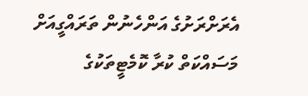އެރަށްރަށުގެ އަންހެނުން ތަރައްގީއަށް މަސައްކަތް ކުރާ ކޮމެޓީތަކުގެ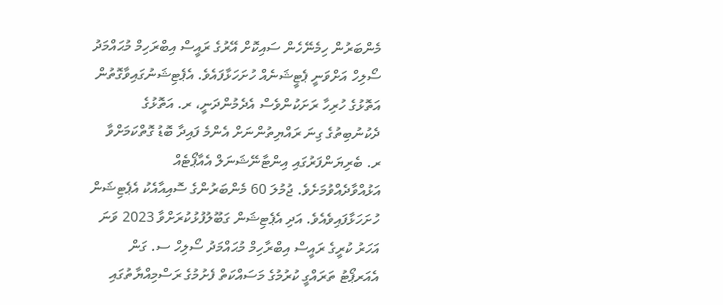މެންބަރުން ހިމެނޭހެން ސައިކޮށް އޭރުގެ ރައީސް އިބްރަހިމް މުޙައްމަދު ސޯލިހް އަށްވަނީ ޕެޓީޝަނެއް ހުށަހަޅާފައެވެ. އެޕެޓިޝަނުގައިވާގޮތުން އަތޮޅުގެ ހުރިހާ ރަށަކުންވެސް އެދެމުންދަނީ، ރ. އަތޮޅުގެ ދެކުނުބިތުގެ ގިނަ ރައްޔިތުންނަށް އެންމެ ފައިދާ ބޮޑު ގޮތްކަމަށްވާ ރ. ބެރިޔަންފަރުގައި އިންޓާނޭޝަނަލް އެއާޕޯޓެއް އަޅުއްވާދެއްވުމަށެވެ. ޖުމުލަ 60 މެންބަރުންގެ ސޮއިއާއެކު އެޕެޓިޝަން ހުށަހަޅާފައިވެއެވެ. އަދި އެޕެޓިޝަން ގަބޫލުފުޅުކުރަށްވާ 2023 ވަނަ އަހަރު ކުރީގެ ރައީސް އިބްރާހިމް މުޙައްމަދު ސޯލިހް ސ. ގަން އެއަރޕޯޓު ތަރައްގީ ކުރުމުގެ މަސައްކަތް ފެށުމުގެ ރަސްމިއްޔާތުގައި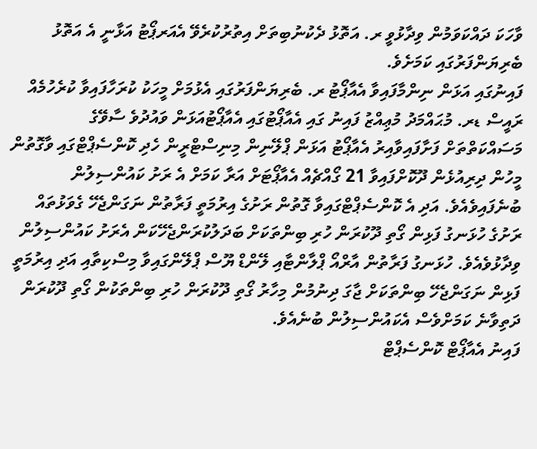ވާހަކަ ދައްކަވަމުން ވިދާޅުވީ ރ. އަތޮޅު ދެކުނުބިތަށް އިތުރުކުރެވޭ އެއަރޕޯޓު އަޅާނީ އެ އަތޮޅު ބެރިޔަންފަރުގައި ކަމަށެވެ.
ފައިނުގައި އަޅަން ނިންމާފައިވާ އެއާޕޯޓު ރ. ބެރިޔަންފަރުގައި އެޅުމަށް މީހަކު ކުރަހާފައިވާ ކުރެހުމެއް
ރައީސް ޑރ. މުޙައްމަދު މުޢިއްޒު ފައިނު ގައި އެއާޕޯޓުގައި އެއާޕޯޓުއަޅަން ވައުދުވެ ސާވޭގެ މަސައްކަތްތަށް ފަށާފައިވާއިރު އެއާޕޯޓު އަޅަން ޕްލޭނިން މިނިސްޓްރީން ހެދި ކޮންސެޕްޓްގައި ވާގޮތުން މީހުން ދިރިއުޅެން ދޫކޮށްފައިވާ 21 ގޯއްޗެއް އެއާޕޯޓަށް އަރާ ކަމަށް އެ ރަށު ކައުންސިލުން ބުނެފައިވެއެވެ. އަދި އެ ކޮންސެޕްޓްގައިވާ ގޮތުން ރަށުގެ އިރުމަތީ ފަރާތުން ނަގަންޖެހޭ ގެވަޅުތައް ރަށުގެ ހުޅަނގު ފަޅިން ގޯތި ދޫކުރަން ހުރި ބިންތަކަށް ބަދަލުކުރަންޖެހޭކަން އެރަށު ކައުންސިލުން ވިދާޅުވެއެވެ. ހުޅަނގު ފަރާތުން އާރްއޯ ޕްލާންޓާއި ލޭންޑް ޔޫސް ޕްލޭންގައިވާ މިސްކިތާއި އަދި އިރުމަތީ ފަޅިން ނަގަންޖެހޭ ބިންތަކަށް ޖާގަ ދިނުމުން މިހާރު ގޯތި ދޫކުރަން ހުރި ބިންތަކުން ގޯތި ދޫކުރަން ދަތިވާނެ ކަމަށްވެސް އެކައުންސިލުން ބުނެއެވެ.
ފައިނު އެއާޕޯޓް ކޮންސެޕްޓް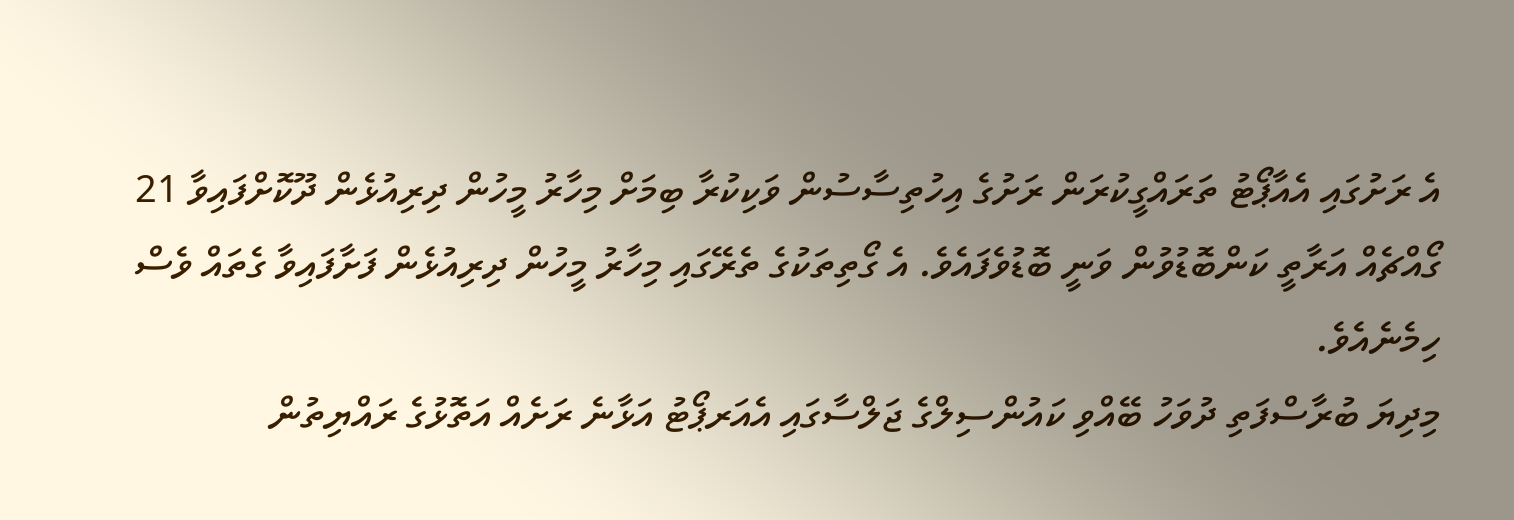އެ ރަށުގައި އެއާޕޯޓު ތަރައްގީކުރަން ރަށުގެ އިހުތިސާސުން ވަކިކުރާ ބިމަށް މިހާރު މީހުން ދިރިއުޅެން ދޫކޮށްފައިވާ 21 ގޯއްޗެއް އަރާތީ ކަންބޮޑުވުން ވަނީ ބޮޑުވެފައެވެ. އެ ގޯތިތަކުގެ ތެރޭގައި މިހާރު މީހުން ދިރިއުޅެން ފަށާފައިވާ ގެތައް ވެސް ހިމެނެއެވެ.
މިދިޔަ ބުރާސްފަތި ދުވަހު ބޭއްވި ކައުންސިލްގެ ޖަލްސާގައި އެއަރޕޯޓު އަޅާނެ ރަށެއް އަތޮޅުގެ ރައްޔިތުން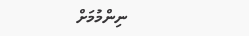ނިންމުމަށް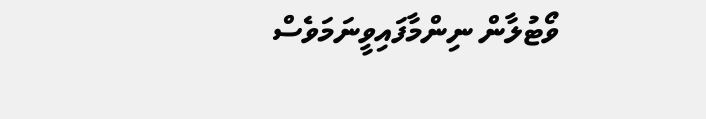ވޯޓުލާން ނިންމާފައިވީނަމަވެސް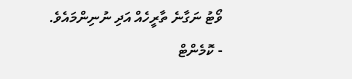ވޯޓު ނަގާނެ ތާރީހެއް އަދި ނުނިންމައެވެ.
- ކޮމެންޓް